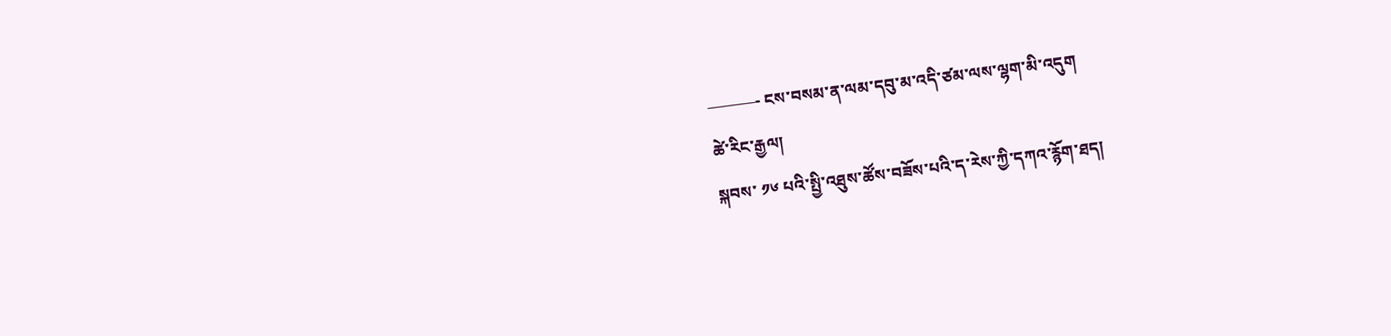———- ངས་བསམ་ན་ལམ་དབུ་མ་འདི་ཙམ་ལས་ལྷག་མི་འདུག
ཚེ་རིང་རྒྱལ།
སྐབས་ ༡༦ པའི་སྤྱི་འཐུས་ཚོས་བཟོས་པའི་ད་རེས་ཀྱི་དཀའ་རྙོག་ཐད།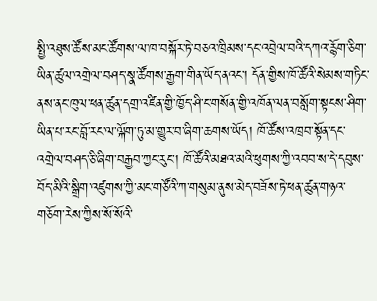སྤྱི་འཐུས་ཚོས་མང་ཚོགས་ལ་ཁ་བསྐོར་ཏེ་བཅའ་ཁྲིམས་དང་འབྲེལ་བའི་དཀའ་རྙོག་ཅིག་ཡིན་ཚུལ་འགྲེལ་བཤད་སྣ་ཚོགས་རྒྱག་གིན་ཡོད་ནའང་། དོན་གྱིས་ཁོ་ཚོའི་སེམས་གཏིང་ནས་ནང་ཁུལ་ཕན་ཚུན་དགྲ་འཛིན་གྱི་ཁྱོད་ཤི་ང་གསོན་གྱི་འཁོན་ལན་བསློག་སྟངས་ཤིག་ཡིན་པ་རང་བློ་རང་ལ་ལྐོག་ཏུ་མ་གྱུར་བ་ཞིག་ཆགས་ཡོད། ཁོ་ཚོས་འཁྲབ་སྟོན་དང་འགྲེལ་བཤད་ཅི་ཞིག་བརྒྱབ་ཀྱང་རུང་། ཁོ་ཚོའི་མཐའ་མའི་ཕུགས་ཀྱི་འབབ་ས་དེ་དབུས་བོད་མིའི་སྒྲིག་འཛུགས་ཀྱི་མང་གཙོའི་ཀ་གསུམ་ནུས་མེད་བཟོས་ཏེ་ཕན་ཚུན་གཉའ་གཅོག་རེས་ཀྱིས་སོ་སོའི་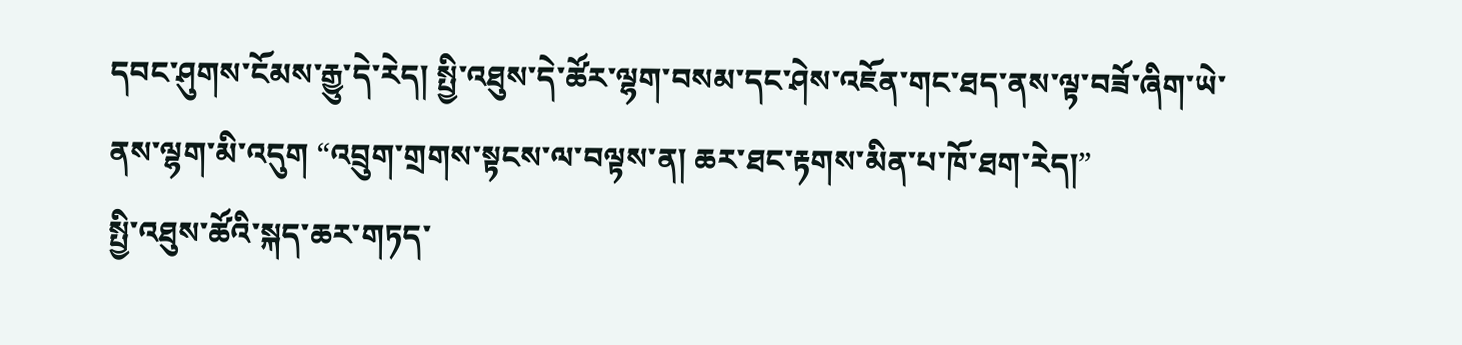དབང་ཤུགས་ངོམས་རྒྱུ་དེ་རེད། སྤྱི་འཐུས་དེ་ཚོར་ལྷག་བསམ་དང་ཤེས་འཇོན་གང་ཐད་ནས་ལྟ་བཟོ་ཞིག་ཡེ་ནས་ལྷག་མི་འདུག “འབྲུག་གྲགས་སྟངས་ལ་བལྟས་ན། ཆར་ཐང་རྟགས་མིན་པ་ཁོ་ཐག་རེད།”
སྤྱི་འཐུས་ཚོའི་སྐད་ཆར་གཏད་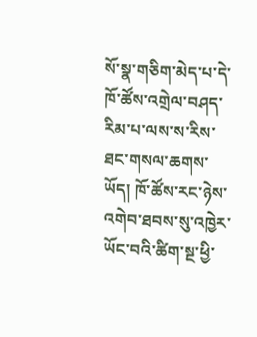སོ་སྣ་གཅིག་མེད་པ་དེ་ཁོ་ཚོས་འགྲེལ་བཤད་རིམ་པ་ལས་ས་རིས་ཐང་གསལ་ཆགས་ཡོད། ཁོ་ཚོས་རང་ཉེས་འགེབ་ཐབས་སུ་འཁྱེར་ཡོང་བའི་ཚིག་སྔ་ཕྱི་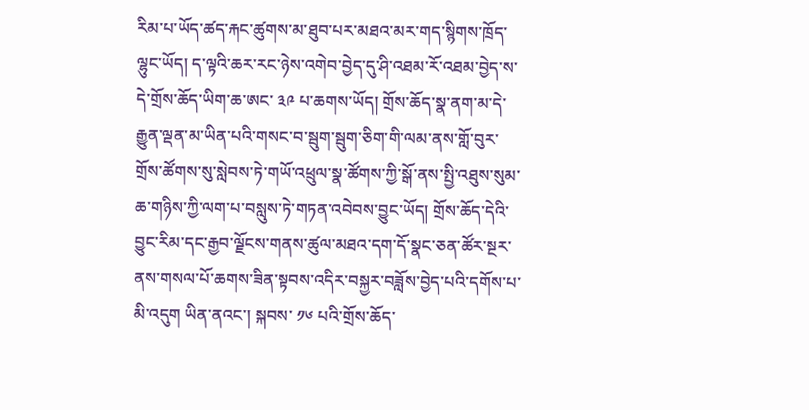རིམ་པ་ཡོད་ཚད་རྐང་ཚུགས་མ་ཐུབ་པར་མཐའ་མར་གད་སྙིགས་ཁྲོད་ལྷུང་ཡོད། ད་ལྟའི་ཆར་རང་ཉེས་འགེབ་བྱེད་དུ་ཤི་འཐམ་རོ་འཐམ་བྱེད་ས་དེ་གྲོས་ཆོད་ཡིག་ཆ་ཨང་ ༣༩ པ་ཆགས་ཡོད། གྲོས་ཆོད་སྣ་ནག་མ་དེ་རྒྱུན་ལྡན་མ་ཡིན་པའི་གསང་བ་སྦུག་སྦུག་ཅིག་གི་ལམ་ནས་གློ་བུར་གྲོས་ཚོགས་སུ་སླེབས་ཏེ་གཡོ་འཕྲུལ་སྣ་ཚོགས་ཀྱི་སྒོ་ནས་སྤྱི་འཐུས་སུམ་ཆ་གཉིས་ཀྱི་ལག་པ་བསླུས་ཏེ་གཏན་འབེབས་བྱུང་ཡོད། གྲོས་ཆོད་དེའི་བྱུང་རིམ་དང་རྒྱབ་ལྗོངས་གནས་ཚུལ་མཐའ་དག་དོ་སྣང་ཅན་ཚོར་སྔར་ནས་གསལ་པོ་ཆགས་ཟིན་སྟབས་འདིར་བསྐྱར་བཟློས་བྱེད་པའི་དགོས་པ་མི་འདུག ཡིན་ནའང་། སྐབས་ ༡༦ པའི་གྲོས་ཆོད་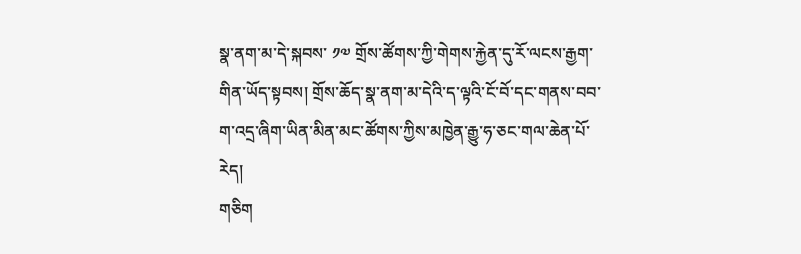སྣ་ནག་མ་དེ་སྐབས་ ༡༧ གྲོས་ཚོགས་ཀྱི་གེགས་རྐྱེན་དུ་རོ་ལངས་རྒྱག་གིན་ཡོད་སྟབས། གྲོས་ཆོད་སྣ་ནག་མ་དེའི་ད་ལྟའི་ངོ་བོ་དང་གནས་བབ་ག་འདྲ་ཞིག་ཡིན་མིན་མང་ཚོགས་ཀྱིས་མཁྱེན་རྒྱུ་ཧ་ཅང་གལ་ཆེན་པོ་རེད།
གཅིག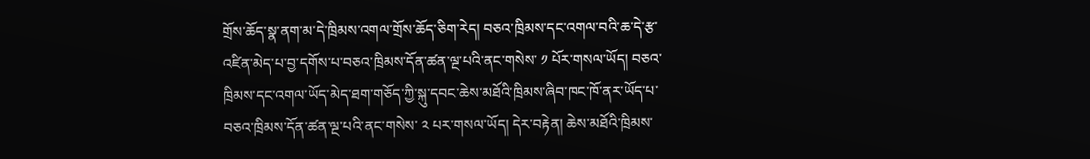གྲོས་ཆོད་སྣ་ནག་མ་དེ་ཁྲིམས་འགལ་གྲོས་ཆོད་ཅིག་རེད། བཅའ་ཁྲིམས་དང་འགལ་བའི་ཆ་དེ་རྩ་འཛིན་མེད་པ་བྱ་དགོས་པ་བཅའ་ཁྲིམས་དོན་ཚན་ལྔ་པའི་ནང་གསེས་ ༡ པོར་གསལ་ཡོད། བཅའ་ཁྲིམས་དང་འགལ་ཡོད་མེད་ཐག་གཅོད་ཀྱི་སྐུ་དབང་ཆེས་མཐོའི་ཁྲིམས་ཞིབ་ཁང་ཁོ་ནར་ཡོད་པ་བཅའ་ཁྲིམས་དོན་ཚན་ལྔ་པའི་ནང་གསེས་ ༢ པར་གསལ་ཡོད། དེར་བརྟེན། ཆེས་མཐོའི་ཁྲིམས་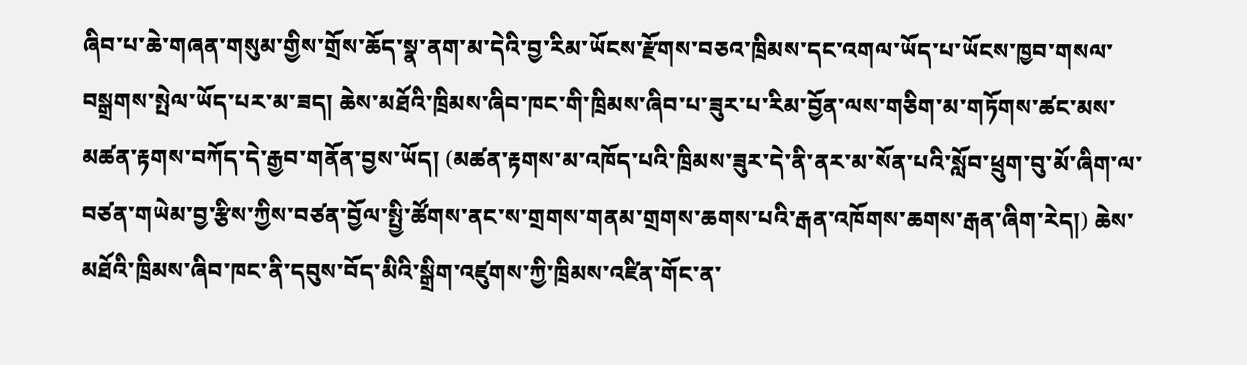ཞིབ་པ་ཆེ་གཞན་གསུམ་གྱིས་གྲོས་ཆོད་སྣ་ནག་མ་དེའི་བྱ་རིམ་ཡོངས་རྫོགས་བཅའ་ཁྲིམས་དང་འགལ་ཡོད་པ་ཡོངས་ཁྱབ་གསལ་བསྒྲགས་སྤེལ་ཡོད་པར་མ་ཟད། ཆེས་མཐོའི་ཁྲིམས་ཞིབ་ཁང་གི་ཁྲིམས་ཞིབ་པ་ཟུར་པ་རིམ་བྱོན་ལས་གཅིག་མ་གཏོགས་ཚང་མས་མཚན་རྟགས་བཀོད་དེ་རྒྱབ་གནོན་བྱས་ཡོད། (མཚན་རྟགས་མ་འཁོད་པའི་ཁྲིམས་ཟུར་དེ་ནི་ནར་མ་སོན་པའི་སློབ་ཕྲུག་བུ་མོ་ཞིག་ལ་བཙན་གཡེམ་བྱ་རྩིས་ཀྱིས་བཙན་བྱོལ་སྤྱི་ཚོགས་ནང་ས་གྲགས་གནམ་གྲགས་ཆགས་པའི་རྒན་འཁོགས་ཆགས་རྒན་ཞིག་རེད།) ཆེས་མཐོའི་ཁྲིམས་ཞིབ་ཁང་ནི་དབུས་བོད་མིའི་སྒྲིག་འཛུགས་ཀྱི་ཁྲིམས་འཛིན་གོང་ན་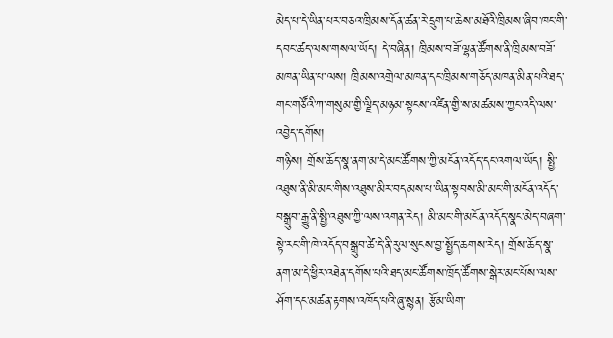མེད་པ་དེ་ཡིན་པར་བཅའ་ཁྲིམས་དོན་ཚན་རེ་དྲུག་པ་ཆེས་མཐོའི་ཁྲིམས་ཞིབ་ཁང་གི་དབང་ཚད་ལས་གསལ་ཡོད། དེ་བཞིན། ཁྲིམས་བཟོ་ལྷན་ཚོགས་ནི་ཁྲིམས་བཟོ་མཁན་ཡིན་པ་ལས། ཁྲིམས་འགྲེལ་མཁན་དང་ཁྲིམས་གཅོད་མཁན་མིན་པའི་ཐད་གང་གཙོའི་ཀ་གསུམ་གྱི་ལྗིད་མཉམ་སྟངས་འཛིན་གྱི་ས་མཚམས་ཀྱང་འདི་ལས་འབྱེད་དགོས།
གཉིས། གྲོས་ཆོད་སྣ་ནག་མ་དེ་མང་ཚོགས་ཀྱི་མངོན་འདོད་དང་འགལ་ཡོད། སྤྱི་འཐུས་ནི་མི་མང་གིས་འཐུས་མིར་བདམས་པ་ཡིན་སྟབས་མི་མང་གི་མངོན་འདོད་བསྒྲུབ་རྒྱུ་ནི་སྤྱི་འཐུས་ཀྱི་ལས་འགན་རེད། མི་མང་གི་མངོན་འདོད་སྣང་མེད་བཞག་སྟེ་རང་གི་ཁེ་འདོད་བསྒྲུབ་ཚེ་དེ་ནི་རུལ་སུངས་བྱ་སྤྱོད་ཆགས་རེད། གྲོས་ཆོད་སྣ་ནག་མ་དེ་ཕྱིར་འཐེན་དགོས་པའི་ཐད་མང་ཚོགས་ཁྲོད་ཚོགས་སྒེར་མང་པོས་ལས་ཤོག་དང་མཚན་རྟགས་འཁོད་པའི་ཞུ་སྙན། རྩོམ་ཡིག་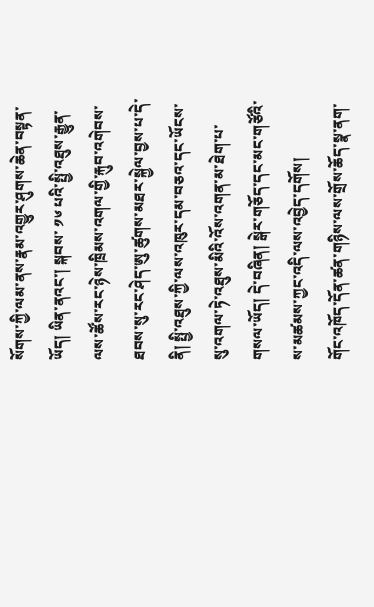སོགས་ཀྱི་ལམ་ནས་རྣམ་འགྱུར་ཤུགས་ཆེན་བསྟན་ཡོད། ཡིན་ནའང་། སྐབས་ ༡༦ པའི་སྤྱི་འཐུས་རྒྱུན་ལས་ཚོས་རང་ཉེས་ཁྲིམས་འགལ་གྱི་རྐུབ་འགེབས་ཐབས་སུ་རང་ཤེད་ཨུ་ཚུགས་མཐར་སྐྱེལ་བྱས་པ་དེ་ནི། སྤྱི་འཐུས་ཀྱི་ལས་འཁུར་དམ་བཅའ་དང་ཡོངས་སུ་འགལ་ཏེ་འཐུས་མིའི་འོས་འགན་མ་ཐེག་པ་གསལ་ཡོད། དེ་བཞིན། སྒེར་གཅོད་དང་མང་གཙོའི་ས་མཚམས་ཀྱང་འདི་ལས་འབྱེད་དགོས།
གོང་འཁོད་དོན་ཚན་གཉིས་ལས་གྲོས་ཆོད་སྣ་ནག་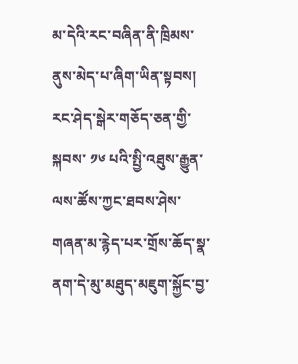མ་དེའི་རང་བཞིན་ནི་ཁྲིམས་ནུས་མེད་པ་ཞིག་ཡིན་སྟབས། རང་ཤེད་སྒེར་གཅོད་ཅན་གྱི་སྐབས་ ༡༦ པའི་སྤྱི་འཐུས་རྒྱུན་ལས་ཚོས་ཀྱང་ཐབས་ཤེས་གཞན་མ་རྙེད་པར་གྲོས་ཆོད་སྣ་ནག་དེ་མུ་མཐུད་མཇུག་སྐྱོང་བྱ་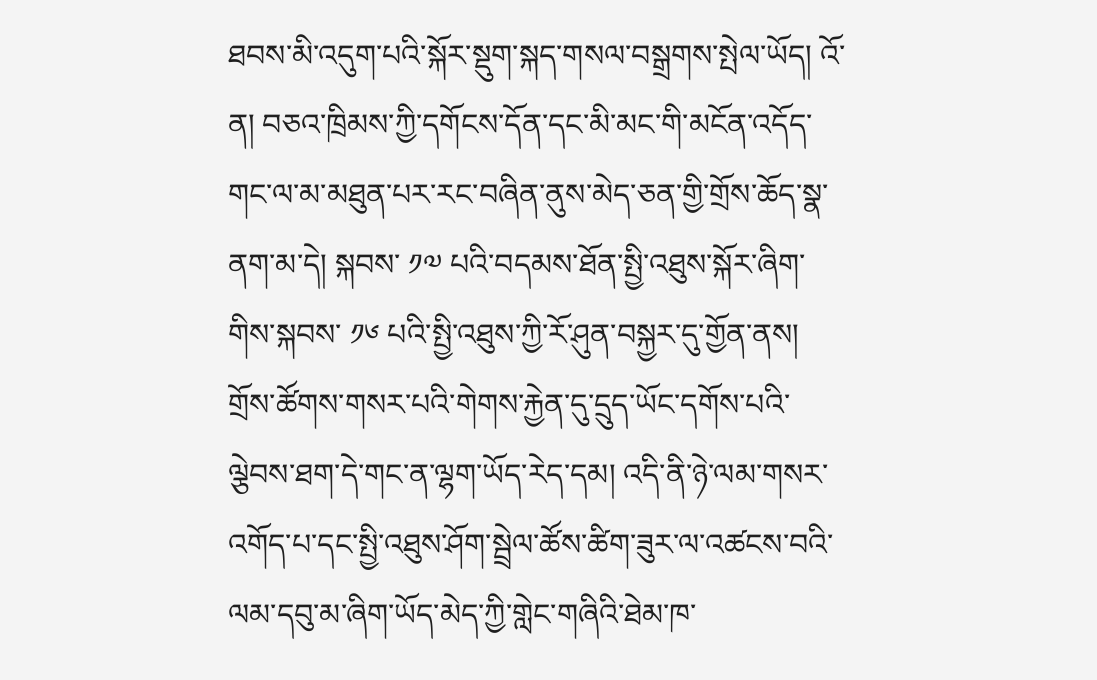ཐབས་མི་འདུག་པའི་སྐོར་སྡུག་སྐད་གསལ་བསྒྲགས་སྤེལ་ཡོད། འོ་ན། བཅའ་ཁྲིམས་ཀྱི་དགོངས་དོན་དང་མི་མང་གི་མངོན་འདོད་གང་ལ་མ་མཐུན་པར་རང་བཞིན་ནུས་མེད་ཅན་གྱི་གྲོས་ཆོད་སྣ་ནག་མ་དེ། སྐབས་ ༡༧ པའི་བདམས་ཐོན་སྤྱི་འཐུས་སྐོར་ཞིག་གིས་སྐབས་ ༡༦ པའི་སྤྱི་འཐུས་ཀྱི་རོ་ཤུན་བསྐྱར་དུ་གྱོན་ནས། གྲོས་ཚོགས་གསར་པའི་གེགས་རྐྱེན་དུ་དྲུད་ཡོང་དགོས་པའི་ལྕེབས་ཐག་དེ་གང་ན་ལྷག་ཡོད་རེད་དམ། འདི་ནི་ཉེ་ལམ་གསར་འགོད་པ་དང་སྤྱི་འཐུས་ཤོག་སྦྲེལ་ཚོས་ཚིག་ཟུར་ལ་འཚངས་བའི་ལམ་དབུ་མ་ཞིག་ཡོད་མེད་ཀྱི་གླེང་གཞིའི་ཐེམ་ཁ་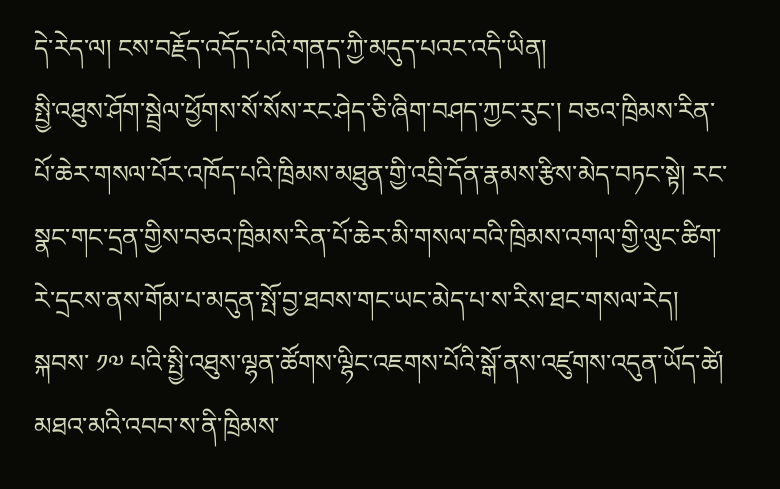དེ་རེད་ལ། ངས་བརྗོད་འདོད་པའི་གནད་ཀྱི་མདུད་པའང་འདི་ཡིན།
སྤྱི་འཐུས་ཤོག་སྦྲེལ་ཕྱོགས་སོ་སོས་རང་ཤེད་ཅི་ཞིག་བཤད་ཀྱང་རུང་། བཅའ་ཁྲིམས་རིན་པོ་ཆེར་གསལ་པོར་འཁོད་པའི་ཁྲིམས་མཐུན་གྱི་འབྲི་དོན་རྣམས་རྩིས་མེད་བཏང་སྟེ། རང་སྣང་གང་དྲན་གྱིས་བཅའ་ཁྲིམས་རིན་པོ་ཆེར་མི་གསལ་བའི་ཁྲིམས་འགལ་གྱི་ལུང་ཚིག་རེ་དྲངས་ནས་གོམ་པ་མདུན་སྤོ་བྱ་ཐབས་གང་ཡང་མེད་པ་ས་རིས་ཐང་གསལ་རེད། སྐབས་ ༡༧ པའི་སྤྱི་འཐུས་ལྷན་ཚོགས་ལྷིང་འཇགས་པོའི་སྒོ་ནས་འཛུགས་འདུན་ཡོད་ཚེ། མཐའ་མའི་འབབ་ས་ནི་ཁྲིམས་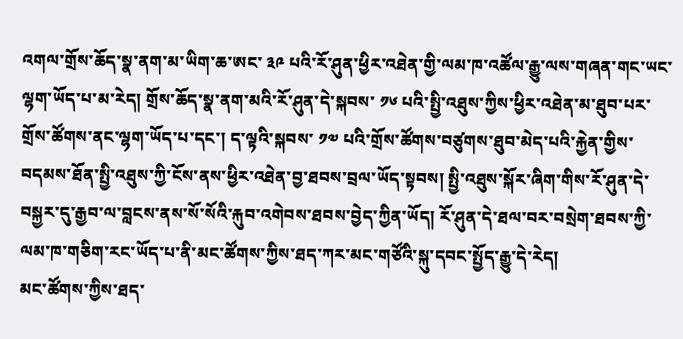འགལ་གྲོས་ཆོད་སྣ་ནག་མ་ཡིག་ཆ་ཨང་ ༣༩ པའི་རོ་ཤུན་ཕྱིར་འཐེན་གྱི་ལམ་ཁ་འཚོལ་རྒྱུ་ལས་གཞན་གང་ཡང་ལྷག་ཡོད་པ་མ་རེད། གྲོས་ཆོད་སྣ་ནག་མའི་རོ་ཤུན་དེ་སྐབས་ ༡༦ པའི་སྤྱི་འཐུས་ཀྱིས་ཕྱིར་འཐེན་མ་ཐུབ་པར་གྲོས་ཚོགས་ནང་ལྷག་ཡོད་པ་དང་། ད་ལྟའི་སྐབས་ ༡༧ པའི་གྲོས་ཚོགས་བཙུགས་ཐུབ་མེད་པའི་རྐྱེན་གྱིས་བདམས་ཐོན་སྤྱི་འཐུས་ཀྱི་ངོས་ནས་ཕྱིར་འཐེན་བྱ་ཐབས་བྲལ་ཡོད་སྟབས། སྤྱི་འཐུས་སྐོར་ཞིག་གིས་རོ་ཤུན་དེ་བསྐྱར་དུ་རྒྱབ་ལ་བླངས་ནས་སོ་སོའི་རྐུབ་འགེབས་ཐབས་བྱེད་ཀྱིན་ཡོད། རོ་ཤུན་དེ་ཐལ་བར་བསྲེག་ཐབས་ཀྱི་ལམ་ཁ་གཅིག་རང་ཡོད་པ་ནི་མང་ཚོགས་ཀྱིས་ཐད་ཀར་མང་གཙོའི་སྐུ་དབང་སྤྱོད་རྒྱུ་དེ་རེད།
མང་ཚོགས་ཀྱིས་ཐད་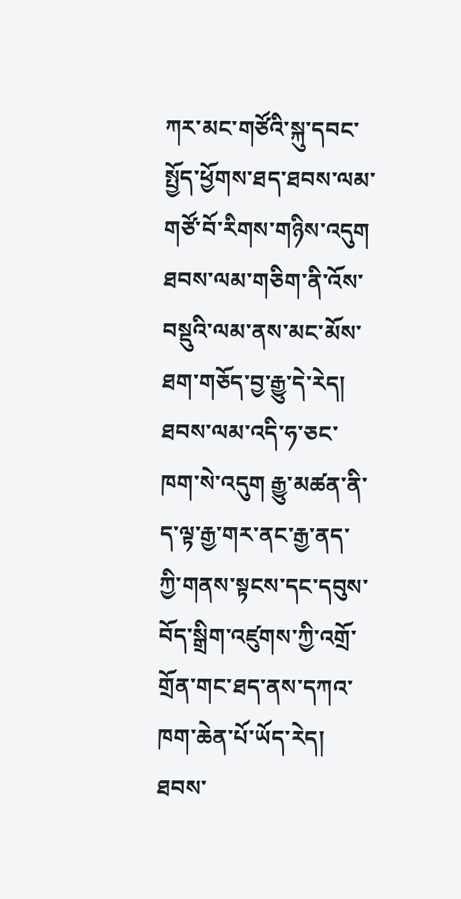ཀར་མང་གཙོའི་སྐུ་དབང་སྤྱོད་ཕྱོགས་ཐད་ཐབས་ལམ་གཙོ་བོ་རིགས་གཉིས་འདུག ཐབས་ལམ་གཅིག་ནི་འོས་བསྡུའི་ལམ་ནས་མང་མོས་ཐག་གཅོད་བྱ་རྒྱུ་དེ་རེད། ཐབས་ལམ་འདི་ཧ་ཅང་ཁག་སེ་འདུག རྒྱུ་མཚན་ནི་ད་ལྟ་རྒྱ་གར་ནང་རྒྱ་ནད་ཀྱི་གནས་སྟངས་དང་དབུས་བོད་སྒྲིག་འཛུགས་ཀྱི་འགྲོ་གྲོན་གང་ཐད་ནས་དཀའ་ཁག་ཆེན་པོ་ཡོད་རེད། ཐབས་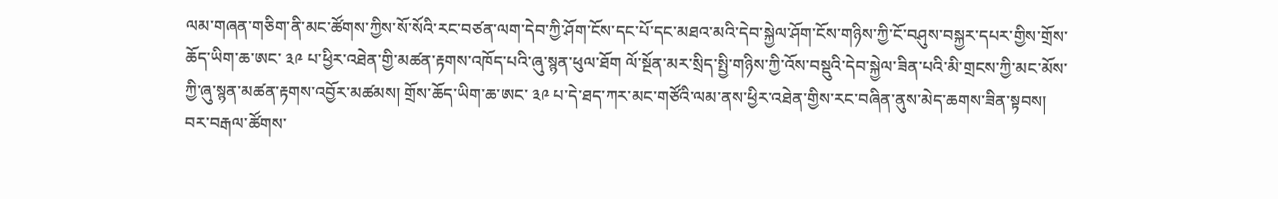ལམ་གཞན་གཅིག་ནི་མང་ཚོགས་ཀྱིས་སོ་སོའི་རང་བཙན་ལག་དེབ་ཀྱི་ཤོག་ངོས་དང་པོ་དང་མཐའ་མའི་དེབ་སྐྱེལ་ཤོག་ངོས་གཉིས་ཀྱི་ངོ་བཤུས་བསྐྱར་དཔར་གྱིས་གྲོས་ཆོད་ཡིག་ཆ་ཨང་ ༣༩ པ་ཕྱིར་འཐེན་གྱི་མཚན་རྟགས་འཁོད་པའི་ཞུ་སྙན་ཕུལ་ཐོག ལོ་སྔོན་མར་སྲིད་སྤྱི་གཉིས་ཀྱི་འོས་བསྡུའི་དེབ་སྐྱེལ་ཟིན་པའི་མི་གྲངས་ཀྱི་མང་མོས་ཀྱི་ཞུ་སྙན་མཚན་རྟགས་འབྱོར་མཚམས། གྲོས་ཆོད་ཡིག་ཆ་ཨང་ ༣༩ པ་དེ་ཐད་ཀར་མང་གཙོའི་ལམ་ནས་ཕྱིར་འཐེན་གྱིས་རང་བཞིན་ནུས་མེད་ཆགས་ཟིན་སྟབས། བར་བརྒལ་ཚོགས་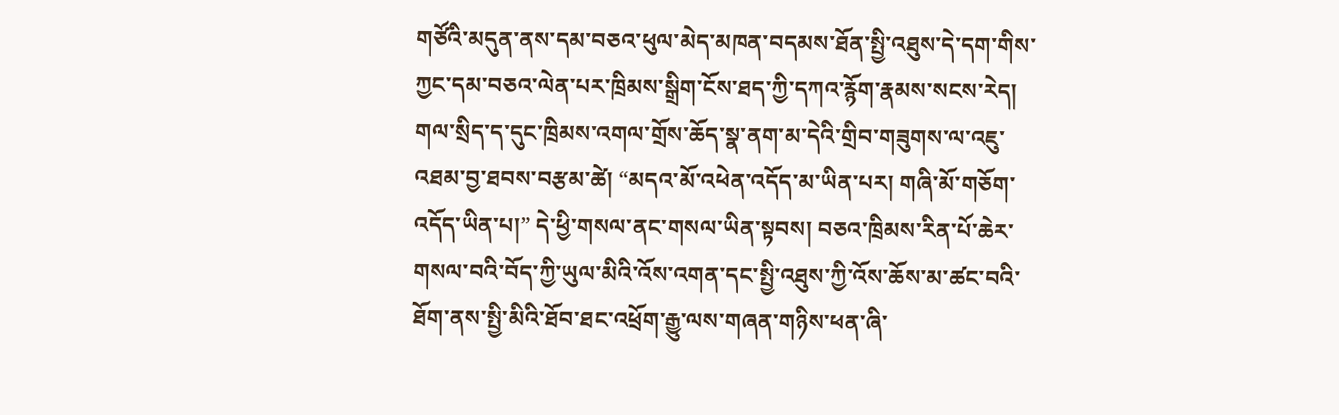གཙོའི་མདུན་ནས་དམ་བཅའ་ཕུལ་མེད་མཁན་བདམས་ཐོན་སྤྱི་འཐུས་དེ་དག་གིས་ཀྱང་དམ་བཅའ་ལེན་པར་ཁྲིམས་སྒྲིག་ངོས་ཐད་ཀྱི་དཀའ་རྙོག་རྣམས་སངས་རེད། གལ་སྲིད་ད་དུང་ཁྲིམས་འགལ་གྲོས་ཆོད་སྣ་ནག་མ་དེའི་གྲིབ་གཟུགས་ལ་འཇུ་འཐམ་བྱ་ཐབས་བརྩམ་ཚེ། “མདའ་མོ་འཕེན་འདོད་མ་ཡིན་པར། གཞི་མོ་གཅོག་འདོད་ཡིན་པ།” དེ་ཕྱི་གསལ་ནང་གསལ་ཡིན་སྟབས། བཅའ་ཁྲིམས་རིན་པོ་ཆེར་གསལ་བའི་བོད་ཀྱི་ཡུལ་མིའི་འོས་འགན་དང་སྤྱི་འཐུས་ཀྱི་འོས་ཆོས་མ་ཚང་བའི་ཐོག་ནས་སྤྱི་མིའི་ཐོབ་ཐང་འཕྲོག་རྒྱུ་ལས་གཞན་གཉིས་ཕན་ཞི་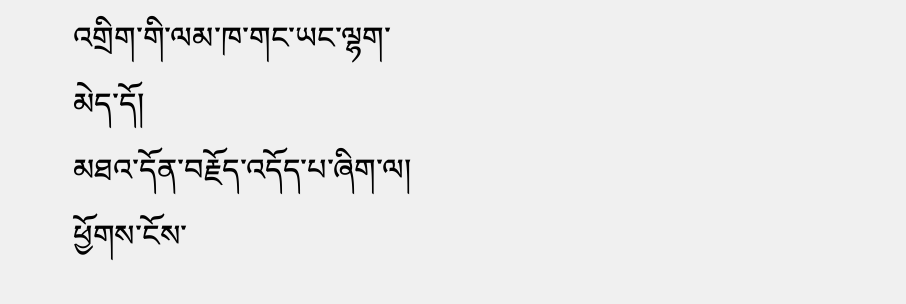འགྲིག་གི་ལམ་ཁ་གང་ཡང་ལྷག་མེད་དོ།
མཐའ་དོན་བརྗོད་འདོད་པ་ཞིག་ལ། ཕྱོགས་ངོས་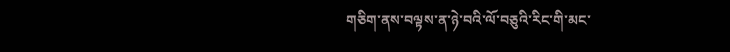གཅིག་ནས་བལྟས་ན་ཉེ་བའི་ལོ་བཅུའི་རིང་གི་མང་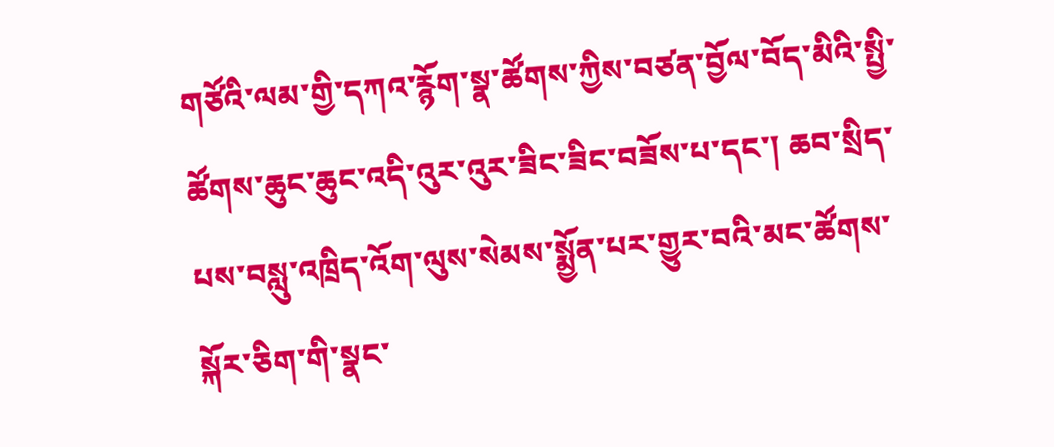གཙོའི་ལམ་གྱི་དཀའ་རྙོག་སྣ་ཚོགས་ཀྱིས་བཙན་བྱོལ་བོད་མིའི་སྤྱི་ཚོགས་ཆུང་ཆུང་འདི་འུར་འུར་ཟིང་ཟིང་བཟོས་པ་དང་། ཆབ་སྲིད་པས་བསླུ་འཁྲིད་འོག་ལུས་སེམས་སྨྱོན་པར་གྱུར་བའི་མང་ཚོགས་སྐོར་ཅིག་གི་སྣང་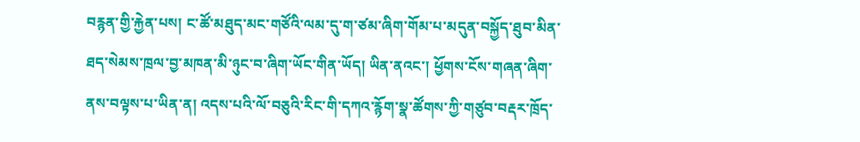བརྙན་གྱི་རྐྱེན་པས། ང་ཚོ་མཐུད་མང་གཙོའི་ལམ་དུ་ག་ཙམ་ཞིག་གོམ་པ་མདུན་བསྐྱོད་ཐུབ་མིན་ཐད་སེམས་ཁྲལ་བྱ་མཁན་མི་ཉུང་བ་ཞིག་ཡོང་གིན་ཡོད། ཡིན་ནའང་། ཕྱོགས་ངོས་གཞན་ཞིག་ནས་བལྟས་པ་ཡིན་ན། འདས་པའི་ལོ་བཅུའི་རིང་གི་དཀའ་རྙོག་སྣ་ཚོགས་ཀྱི་གཙུབ་བརྡར་ཁྲོད་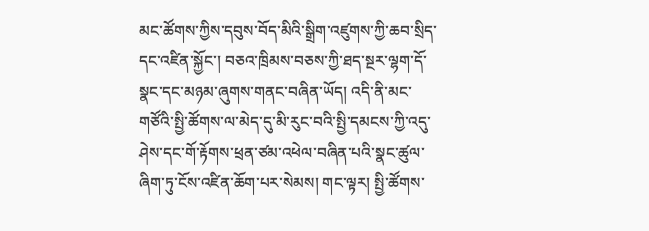མང་ཚོགས་ཀྱིས་དབུས་བོད་མིའི་སྒྲིག་འཛུགས་ཀྱི་ཆབ་སྲིད་དང་འཛིན་སྐྱོང་། བཅའ་ཁྲིམས་བཅས་ཀྱི་ཐད་སྔར་ལྷག་དོ་སྣང་དང་མཉམ་ཞུགས་གནང་བཞིན་ཡོད། འདི་ནི་མང་གཙོའི་སྤྱི་ཚོགས་ལ་མེད་དུ་མི་རུང་བའི་སྤྱི་དམངས་ཀྱི་འདུ་ཤེས་དང་གོ་རྟོགས་ཕྲན་ཙམ་འཕེལ་བཞིན་པའི་སྣང་ཚུལ་ཞིག་ཏུ་ངོས་འཛིན་ཆོག་པར་སེམས། གང་ལྟར། སྤྱི་ཚོགས་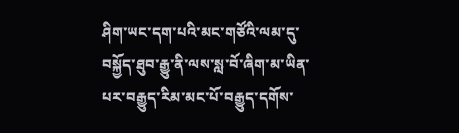ཤིག་ཡང་དག་པའི་མང་གཙོའི་ལམ་དུ་བསྐྱོད་ཐུབ་རྒྱུ་ནི་ལས་སླ་བོ་ཞིག་མ་ཡིན་པར་བརྒྱུད་རིམ་མང་པོ་བརྒྱུད་དགོས་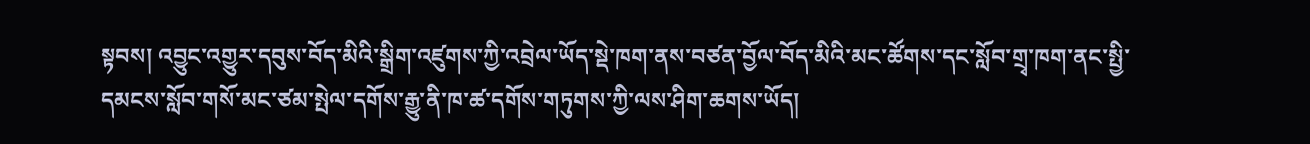སྟབས། འབྱུང་འགྱུར་དབུས་བོད་མིའི་སྒྲིག་འཛུགས་ཀྱི་འབྲེལ་ཡོད་སྡེ་ཁག་ནས་བཙན་བྱོལ་བོད་མིའི་མང་ཚོགས་དང་སློབ་གྲྭ་ཁག་ནང་སྤྱི་དམངས་སློབ་གསོ་མང་ཙམ་སྤེལ་དགོས་རྒྱུ་ནི་ཁ་ཚ་དགོས་གཏུགས་ཀྱི་ལས་ཤིག་ཆགས་ཡོད།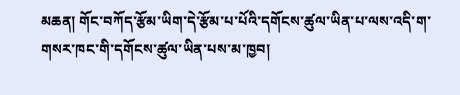མཆན། གོང་བཀོད་རྩོམ་ཡིག་དེ་རྩོམ་པ་པོའི་དགོངས་ཚུལ་ཡིན་པ་ལས་འདི་ག་གསར་ཁང་གི་དགོངས་ཚུལ་ཡིན་པས་མ་ཁྱབ།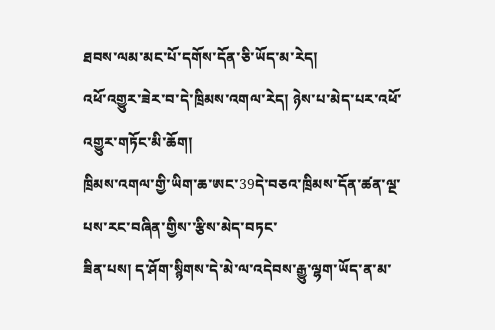ཐབས་ལམ་མང་པོ་དགོས་དོན་ཅི་ཡོད་མ་རེད།
འཕོ་འགྱུར་ཟེར་བ་དེ་ཁྲིམས་འགལ་རེད། ཉེས་པ་མེད་པར་འཕོ་འགྱུར་གཏོང་མི་ཆོག།
ཁྲིམས་འགལ་གྱི་ཡིག་ཆ་ཨང་39དེ་བཅའ་ཁྲིམས་དོན་ཚན་ལྔ་པས་རང་བཞིན་གྱིས་་རྩིས་མེད་བཏང་
ཟིན་པས། ད་ཤོག་སྙིགས་དེ་མེ་ལ་འདེབས་རྒྱུ་ལྷག་ཡོད་ན་མ་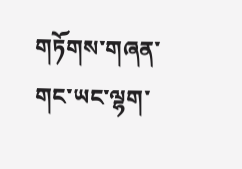གཏོགས་གཞན་གང་ཡང་ལྷག་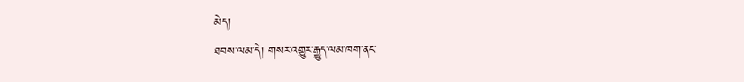མེད།
ཐབས་ལམ་དེ། གསར་འགྱུར་རྒྱུད་ལམ་ཁག་ནང་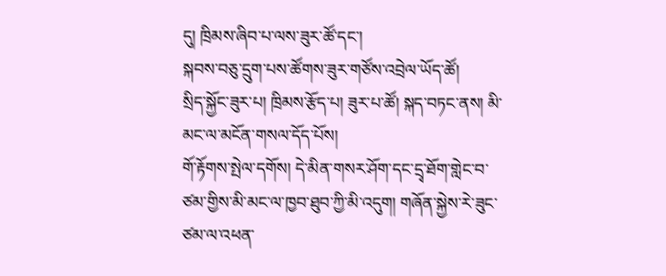དུ། ཁྲིམས་ཞིབ་པ་ལས་ཟུར་ཚོ་དང་།
སྐབས་བཅུ་དྲུག་པས་ཚོགས་ཟུར་གཙོས་འབྲེལ་ཡོད་ཚོ།
སྲིད་སྐྱོང་ཟུར་པ། ཁྲིམས་རྩོད་པ། ཟུར་པ་ཚོ། སྐད་བཏང་ནས། མི་མང་ལ་མངོན་གསལ་དོད་པོས།
གོ་རྟོགས་སྤེལ་དགོས། དེ་མིན་གསར་ཤོག་དང་དྲྭ་ཐོག་གླེང་བ་ཙམ་གྱིས་མི་མང་ལ་ཁྱབ་ཐུབ་ཀྱི་མི་འདུག། གཞོན་སྐྱེས་རེ་ཟུང་ཙམ་ལ་འཕན་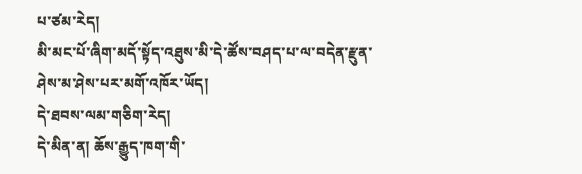པ་ཙམ་རེད།
མི་མང་པོ་ཞིག་མདོ་སྟོད་འཐུས་མི་དེ་ཚོས་བཤད་པ་ལ་བདེན་རྫུན་ཤེས་མ་ཤེས་པར་མགོ་འཁོར་ཡོད།
དེ་ཐབས་ལམ་གཅིག་རེད།
དེ་མིན་ན། ཆོས་རྒྱུད་ཁག་གི་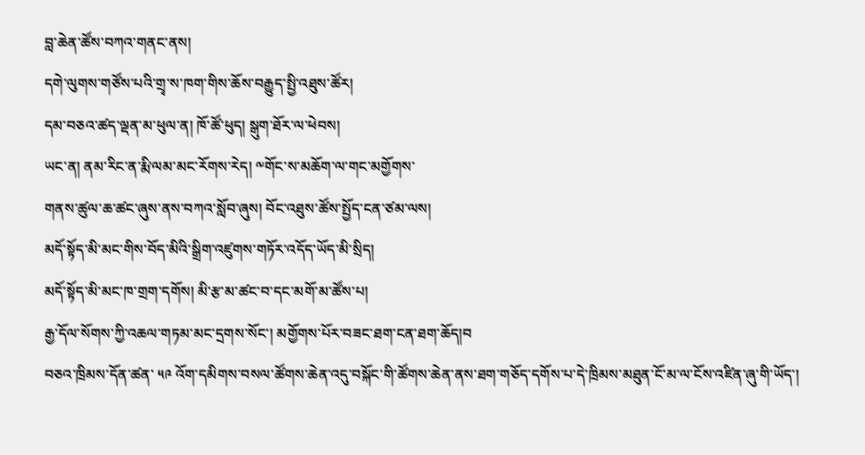བླ་ཆེན་ཚོས་བཀའ་གནང་ནས།
དགེ་ལུགས་གཙོས་པའི་གྲྭ་ས་ཁག་གིས་ཆོས་བརྒྱུད་སྤྱི་འཐུས་ཚོར།
དམ་བཅའ་ཚད་ལྡན་མ་ཕུལ་ན། ཁོ་ཚོ་ཕུད། སྒུག་ཐོར་ལ་ཕེབས།
ཡང་ན། ནམ་རིང་ན་རྨི་ལམ་མང་རོགས་རེད། ༸གོང་ས་མཆོག་ལ་གང་མགྱོགས་
གནས་ཚུལ་ཆ་ཚང་ཞུས་ནས་བཀའ་སློབ་ཞུས། བོང་འཐུས་ཚོས་སྤྱོད་ངན་ཙམ་ལས།
མདོ་སྟོད་མི་མང་གིས་བོད་མིའི་སྒྲིག་འཛུགས་གཏོར་འདོད་ཡོད་མི་སྲིད།
མདོ་སྟོད་མི་མང་ཁ་གྲག་དགོས། མི་རྩ་མ་ཚང་བ་དང་མགོ་མ་ཚོས་པ།
རྒྱ་དོལ་སོགས་ཀྱི་འཆལ་གཏམ་མང་དྲགས་སོང་། མགྱོགས་པོར་བཟང་ཐག་ངན་ཐག་ཆོད།བ
བཅའ་ཁྲིམས་དོན་ཚན་ ༥༩ འོག་དམིགས་བསལ་ཚོགས་ཆེན་འདུ་བསྐོང་གི་ཚོགས་ཆེན་ནས་ཐག་གཅོད་དགོས་པ་དེ་ཁྲིམས་མཐུན་ངོ་མ་ལ་ངོས་འཛིན་ཞུ་གི་ཡོད་།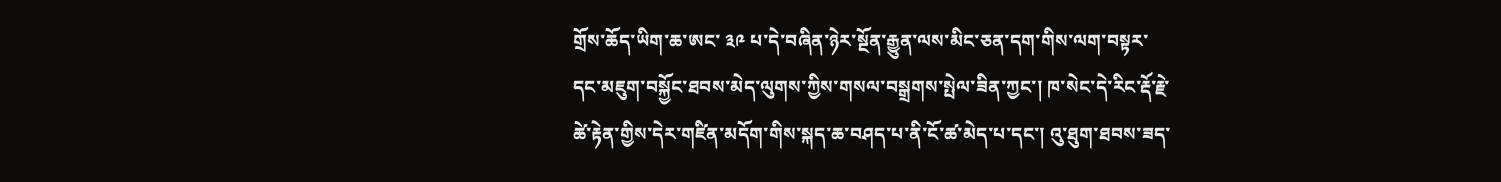གྲོས་ཆོད་ཡིག་ཆ་ཨང་ ༣༩ པ་དེ་བཞིན་ཉེར་སྔོན་རྒྱུན་ལས་མིང་ཅན་དག་གིས་ལག་བསྟར་དང་མཇུག་བསྐྱོང་ཐབས་མེད་ལུགས་ཀྱིས་གསལ་བསྒྲགས་སྤེལ་ཟིན་ཀྱང་། ཁ་སེང་དེ་རིང་རྡོ་རྗེ་ཚེ་རྟེན་གྱིས་དེར་གཛིན་མདོག་གིས་སྐད་ཆ་བཤད་པ་ནི་ངོ་ཚ་མེད་པ་དང་། འུ་ཐུག་ཐབས་ཟད་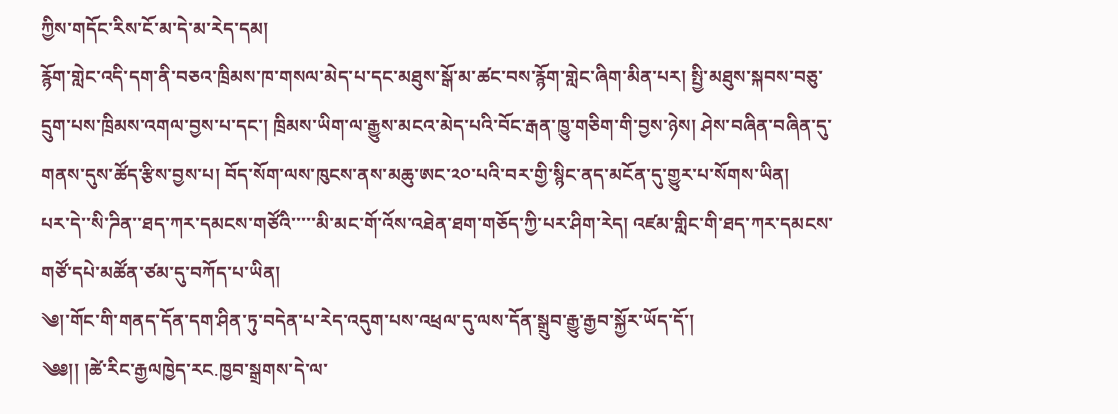ཀྱིས་གདོང་རིས་ངོ་མ་དེ་མ་རེད་དམ།
རྙོག་གླེང་འདི་དག་ནི་བཅའ་ཁྲིམས་ཁ་གསལ་མེད་པ་དང་མཐུས་སྒོ་མ་ཚང་བས་རྙོག་གླེང་ཞིག་མིན་པར། སྤྱི་མཐུས་སྐབས་བཅུ་དྲུག་པས་ཁྲིམས་འགལ་བྱས་པ་དང་། ཁྲིམས་ཡིག་ལ་རྒྱུས་མངའ་མེད་པའི་བོང་རྒན་ཁྱུ་གཅིག་གི་བྱས་ཉེས། ཤེས་བཞིན་བཞིན་དུ་གནས་དུས་ཚོད་རྩིས་བྱས་པ། བོད་སོག་ལས་ཁུངས་ནས་མཆུ་ཨང་༢༠་པའི་བར་གྱི་སྙིང་ནད་མངོན་དུ་གྱུར་པ་སོགས་ཡིན།
པར་དེ་་སི་ཌིན་་ཐད་ཀར་དམངས་གཙོའི་་་་་མི་མང་གོ་འོས་འཐེན་ཐག་གཅོད་ཀྱི་པར་ཤིག་རེད། འཛམ་གླིང་གི་ཐད་ཀར་དམངས་གཙོ་དཔེ་མཚོན་ཙམ་དུ་བཀོད་པ་ཡིན།
༄།་གོང་གི་གནད་དོན་དག་ཤིན་ཏུ་བདེན་པ་རེད་འདུག་པས་འཕྲལ་དུ་ལས་དོན་སྒྲུབ་རྒྱུ་རྒྱབ་སྐྱོར་ཡོད་དོ་།
༄༅།། །ཚེ་རིང་རྒྱལཁྱེད་རང.ཁྱབ་སྒྲགས་དེ་ལ་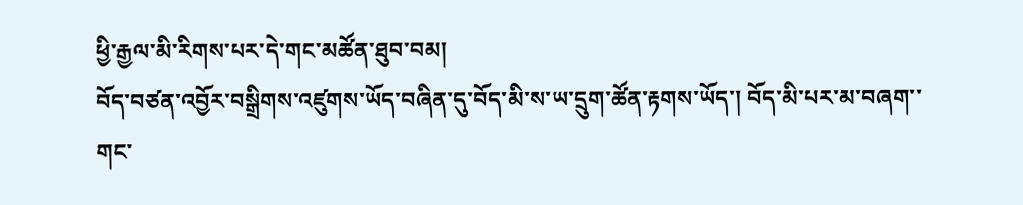ཕྱི་རྒྱལ་མི་རིགས་པར་དེ་གང་མཚོན་ཐུབ་བམ།
བོད་བཙན་འབྱོར་བསྒྲིགས་འཛུགས་ཡོད་བཞིན་དུ་བོད་མི་ས་ཡ་དྲུག་ཚོན་རྟགས་ཡོད་། བོད་མི་པར་མ་བཞག་་གང་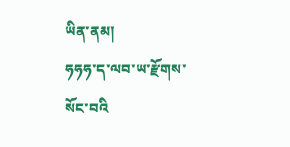ཡིན་ནམ།
ཧཧཧ་ད་ལབ་ཡ་རྫོགས་སོང་བའི